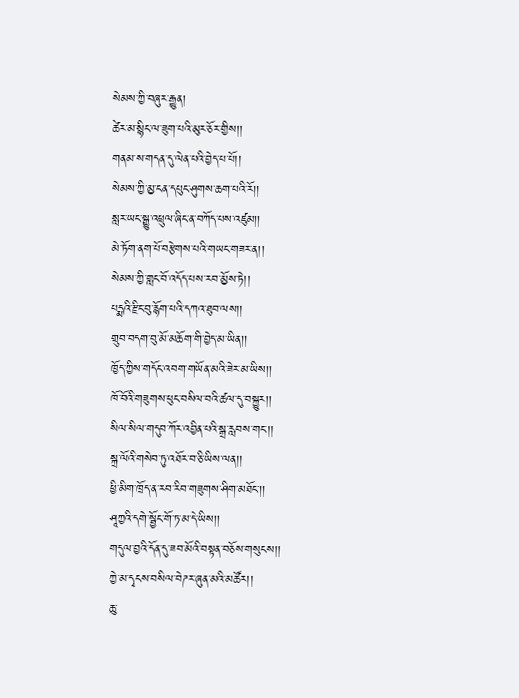སེམས་ཀྱི་བཞུར་རྒྱུན།
ཚེར་མ་སྙིང་ལ་ཟུག་པའི་མུར་ཅོར་གྱིས།།
གནམ་ས་གདན་དུ་ལེན་པའི་བྱེད་པ་པོ།།
སེམས་ཀྱི་མྱ་ངན་དཔུང་ཤུགས་ཆག་པའི་རོ།།
སླར་ཡང་སྒྱུ་འཕྲུལ་ཞིང་ན་བཀོད་པས་འཛུམ།།
མེ་ཏོག་ནག་པོ་བརྩེགས་པའི་གཡང་གཟར་ན།།
སེམས་ཀྱི་གླང་བོ་འདོད་པས་རབ་མྱོས་ཏེ།།
པདྨའི་རྫིང་བུ་རྙོག་པའི་དཀའ་ཐུབ་ལས།།
གྲུབ་བདག་བུ་མོ་མཆོག་གི་བྱེད་མ་ཡིན།།
ཁྱོད་ཀྱིས་གདོང་འབག་གཡོན་མའི་ཟེར་མ་ཡིས།།
ཁོ་བོའི་གཟུགས་ཕུང་བསིལ་བའི་ཚལ་དུ་བསྐྱུར།།
སིལ་སིལ་གདུབ་ཀོར་འབྱིན་པའི་སྒྲ་རླབས་གང་།།
སྐྲ་ལོའི་གསེབ་ཏུ་འཐོར་བ་ཅི་ཡིས་ལན།།
ཕྱི་མིག་ཁྲོད་ན་རབ་རིབ་གཟུགས་ཤིག་མཐོང་།།
ཤཱཀྱའི་དགེ་སྦྱོང་གོ་ཏ་མ་དེ་ཡིས།།
གདུལ་བྱའི་དོན་དུ་ཟབ་མོའི་བསྟན་བཅོས་གསུངས།།
ཀྱེ་མ་དྭངས་བསིལ་བེཌར་ཞུན་མའི་མཚོར།།
ཆུ་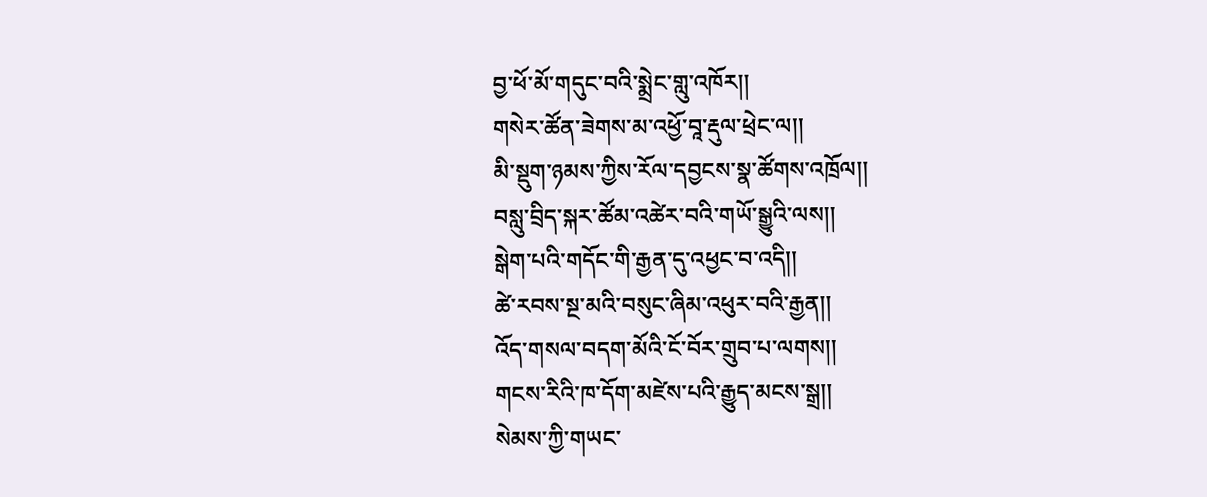བྱ་ཕོ་མོ་གདུང་བའི་སྨྲེང་གླུ་འཁོར།།
གསེར་ཚོན་ཟེགས་མ་འཕྱོ་བཱ་རྡུལ་ཕྲེང་ལ།།
མི་སྡུག་ཉམས་ཀྱིས་རོལ་དབྱངས་སྣ་ཚོགས་འཁྲོལ།།
བསླུ་བྲིད་སྐར་ཚོམ་འཚེར་བའི་གཡོ་སྒྱུའི་ལས།།
སྒེག་པའི་གདོང་གི་རྒྱན་དུ་འཕྱང་བ་འདི།།
ཚེ་རབས་སྔ་མའི་བསུང་ཞིམ་འཕུར་བའི་རྒྱན།།
འོད་གསལ་བདག་མོའི་ངོ་བོར་གྲུབ་པ་ལགས།།
གངས་རིའི་ཁ་དོག་མཛེས་པའི་རྒྱུད་མངས་སྒྲ།།
སེམས་ཀྱི་གཡང་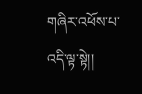གཞིར་འཕོས་པ་འདི་ལྟ་སྟེ།།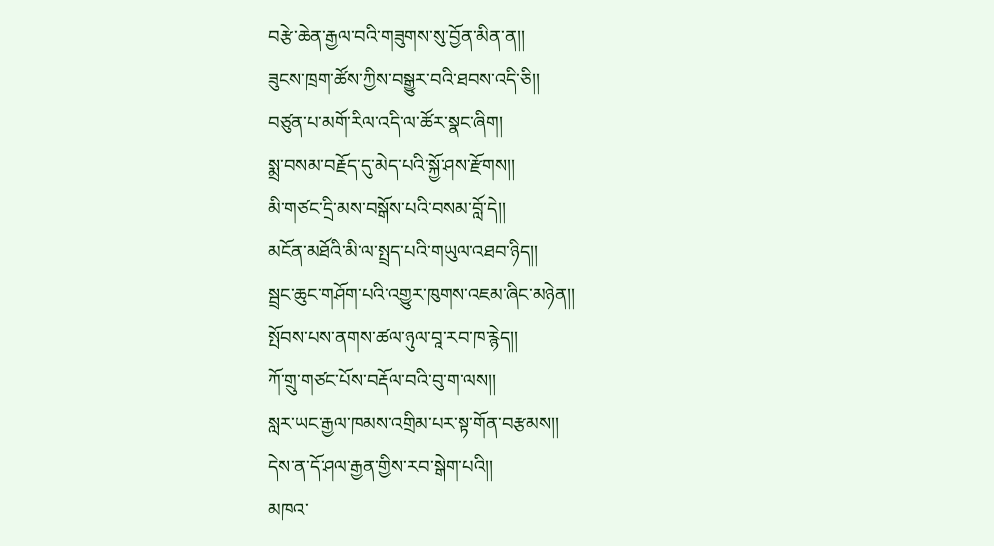བརྩེ་ཆེན་རྒྱལ་བའི་གཟུགས་སུ་བྱོན་མིན་ན།།
ཟུངས་ཁྲག་ཚོས་ཀྱིས་བསྒྱུར་བའི་ཐབས་འདི་ཅི།།
བཙུན་པ་མགོ་རིལ་འདི་ལ་ཚོར་སྣང་ཞིག།
སྨྲ་བསམ་བརྗོད་དུ་མེད་པའི་སྐྱོ་ཤས་རྫོགས།།
མི་གཙང་དྲི་མས་བསྒོས་པའི་བསམ་བློ་དེ།།
མངོན་མཐོའི་མི་ལ་སྤྲད་པའི་གཡུལ་འཐབ་ཉིད།།
སྦྲང་ཆུང་གཤོག་པའི་འགྱུར་ཁུགས་འཇམ་ཞིང་མཉེན།།
སྤོབས་པས་ནགས་ཚལ་ཉུལ་བཱ་རབ་ཁ་རྙེད།།
ཀོ་གྲུ་གཙང་པོས་བརྡོལ་བའི་བུ་ག་ལས།།
སླར་ཡང་རྒྱལ་ཁམས་འགྲིམ་པར་སྟ་གོན་བརྩམས།།
དེས་ན་དོ་ཤལ་རྒྱན་གྱིས་རབ་སྒེག་པའི།།
མཁའ་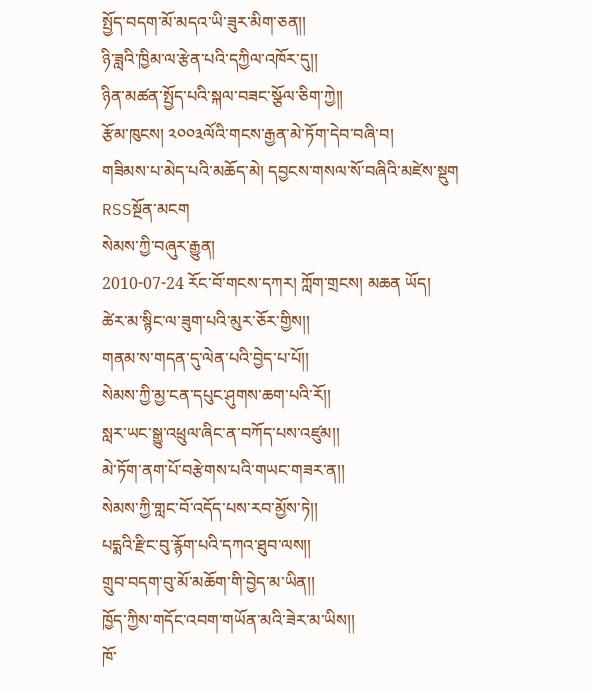སྤྱོད་བདག་མོ་མདའ་ཡི་ཟུར་མིག་ཅན།།
ཉི་ཟླའི་ཁྱིམ་ལ་རྩེན་པའི་དཀྱིལ་འཁོར་དུ།།
ཉིན་མཚན་སྤྱོད་པའི་སྐལ་བཟང་སྩོལ་ཅིག་ཀྱེ།།
རྩོམ་ཁུངས། ༢༠༠༣ལོའི་གངས་རྒྱན་མེ་ཏོག་དེབ་བཞི་བ།
གཟིམས་པ་མེད་པའི་མཆོད་མེ། དབྱངས་གསལ་སོ་བཞིའི་མཛེས་སྡུག  RSSསྔོན་མངག
སེམས་ཀྱི་བཞུར་རྒྱུན།
2010-07-24 རོང་བོ་གངས་དཀར། ཀློག་གྲངས། མཆན ཡོད།
ཚེར་མ་སྙིང་ལ་ཟུག་པའི་མུར་ཅོར་གྱིས།།
གནམ་ས་གདན་དུ་ལེན་པའི་བྱེད་པ་པོ།།
སེམས་ཀྱི་མྱ་ངན་དཔུང་ཤུགས་ཆག་པའི་རོ།།
སླར་ཡང་སྒྱུ་འཕྲུལ་ཞིང་ན་བཀོད་པས་འཛུམ།།
མེ་ཏོག་ནག་པོ་བརྩེགས་པའི་གཡང་གཟར་ན།།
སེམས་ཀྱི་གླང་བོ་འདོད་པས་རབ་མྱོས་ཏེ།།
པདྨའི་རྫིང་བུ་རྙོག་པའི་དཀའ་ཐུབ་ལས།།
གྲུབ་བདག་བུ་མོ་མཆོག་གི་བྱེད་མ་ཡིན།།
ཁྱོད་ཀྱིས་གདོང་འབག་གཡོན་མའི་ཟེར་མ་ཡིས།།
ཁོ་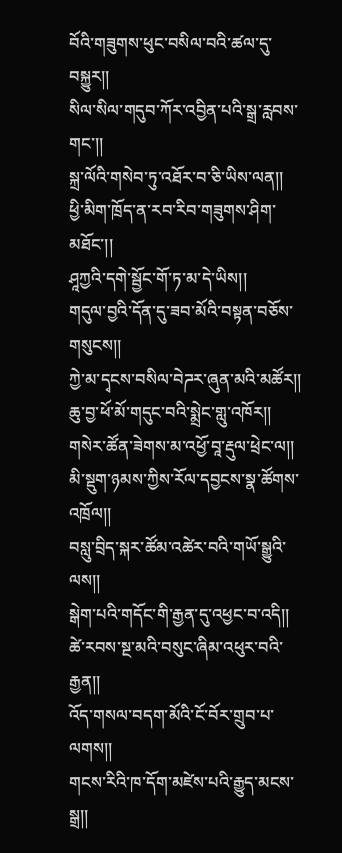བོའི་གཟུགས་ཕུང་བསིལ་བའི་ཚལ་དུ་བསྐྱུར།།
སིལ་སིལ་གདུབ་ཀོར་འབྱིན་པའི་སྒྲ་རླབས་གང་།།
སྐྲ་ལོའི་གསེབ་ཏུ་འཐོར་བ་ཅི་ཡིས་ལན།།
ཕྱི་མིག་ཁྲོད་ན་རབ་རིབ་གཟུགས་ཤིག་མཐོང་།།
ཤཱཀྱའི་དགེ་སྦྱོང་གོ་ཏ་མ་དེ་ཡིས།།
གདུལ་བྱའི་དོན་དུ་ཟབ་མོའི་བསྟན་བཅོས་གསུངས།།
ཀྱེ་མ་དྭངས་བསིལ་བེཌར་ཞུན་མའི་མཚོར།།
ཆུ་བྱ་ཕོ་མོ་གདུང་བའི་སྨྲེང་གླུ་འཁོར།།
གསེར་ཚོན་ཟེགས་མ་འཕྱོ་བཱ་རྡུལ་ཕྲེང་ལ།།
མི་སྡུག་ཉམས་ཀྱིས་རོལ་དབྱངས་སྣ་ཚོགས་འཁྲོལ།།
བསླུ་བྲིད་སྐར་ཚོམ་འཚེར་བའི་གཡོ་སྒྱུའི་ལས།།
སྒེག་པའི་གདོང་གི་རྒྱན་དུ་འཕྱང་བ་འདི།།
ཚེ་རབས་སྔ་མའི་བསུང་ཞིམ་འཕུར་བའི་རྒྱན།།
འོད་གསལ་བདག་མོའི་ངོ་བོར་གྲུབ་པ་ལགས།།
གངས་རིའི་ཁ་དོག་མཛེས་པའི་རྒྱུད་མངས་སྒྲ།།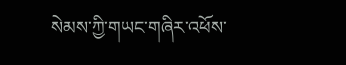སེམས་ཀྱི་གཡང་གཞིར་འཕོས་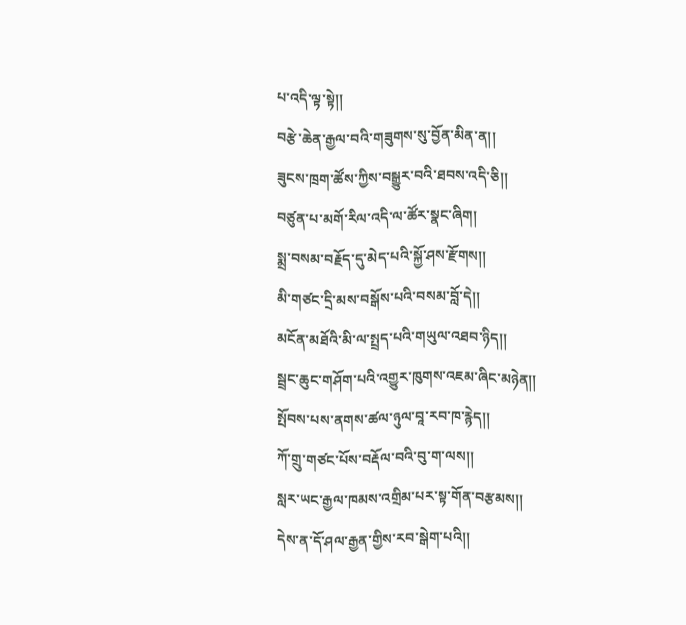པ་འདི་ལྟ་སྟེ།།
བརྩེ་ཆེན་རྒྱལ་བའི་གཟུགས་སུ་བྱོན་མིན་ན།།
ཟུངས་ཁྲག་ཚོས་ཀྱིས་བསྒྱུར་བའི་ཐབས་འདི་ཅི།།
བཙུན་པ་མགོ་རིལ་འདི་ལ་ཚོར་སྣང་ཞིག།
སྨྲ་བསམ་བརྗོད་དུ་མེད་པའི་སྐྱོ་ཤས་རྫོགས།།
མི་གཙང་དྲི་མས་བསྒོས་པའི་བསམ་བློ་དེ།།
མངོན་མཐོའི་མི་ལ་སྤྲད་པའི་གཡུལ་འཐབ་ཉིད།།
སྦྲང་ཆུང་གཤོག་པའི་འགྱུར་ཁུགས་འཇམ་ཞིང་མཉེན།།
སྤོབས་པས་ནགས་ཚལ་ཉུལ་བཱ་རབ་ཁ་རྙེད།།
ཀོ་གྲུ་གཙང་པོས་བརྡོལ་བའི་བུ་ག་ལས།།
སླར་ཡང་རྒྱལ་ཁམས་འགྲིམ་པར་སྟ་གོན་བརྩམས།།
དེས་ན་དོ་ཤལ་རྒྱན་གྱིས་རབ་སྒེག་པའི།།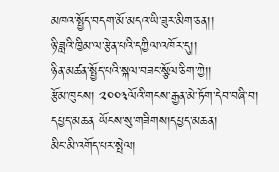མཁའ་སྤྱོད་བདག་མོ་མདའ་ཡི་ཟུར་མིག་ཅན།།
ཉི་ཟླའི་ཁྱིམ་ལ་རྩེན་པའི་དཀྱིལ་འཁོར་དུ།།
ཉིན་མཚན་སྤྱོད་པའི་སྐལ་བཟང་སྩོལ་ཅིག་ཀྱེ།།
རྩོམ་ཁུངས། ༢༠༠༣ལོའི་གངས་རྒྱན་མེ་ཏོག་དེབ་བཞི་བ།
དཔྱད་མཆན ཡོངས་སུ་གཟིགས།དཔྱད་མཆན།
མིང་མི་འགོད་པར་སྤེལ།